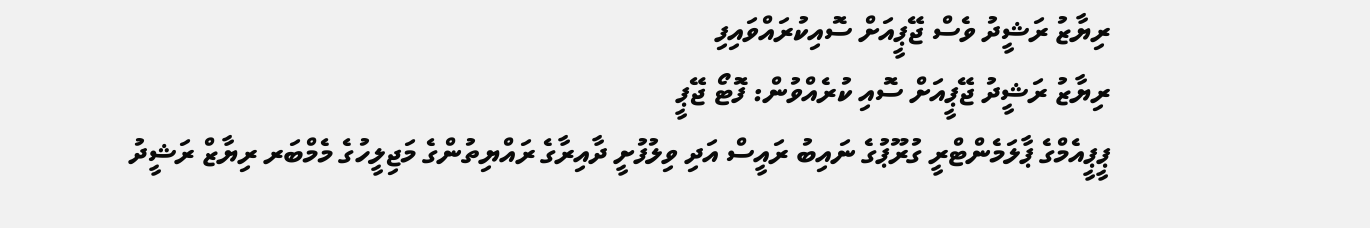ރިޔާޒު ރަޝީދު ވެސް ޖޭޕީއަށް ސޮއިކުރައްވައިފި
ރިޔާޒު ރަޝީދު ޖޭޕީއަށް ސޮއި ކުރެއްވުން: ފޮޓޯ ޖޭޕީ
ޕީޕީއެމްގެ ޕާލަމެންޓްރީ ގުރޫޕުގެ ނައިބު ރައީސް އަދި ވިލުފުށީ ދާއިރާގެ ރައްޔިތުންގެ މަޖިލީހުގެ މެމްބަރ ރިޔާޒް ރަޝީދު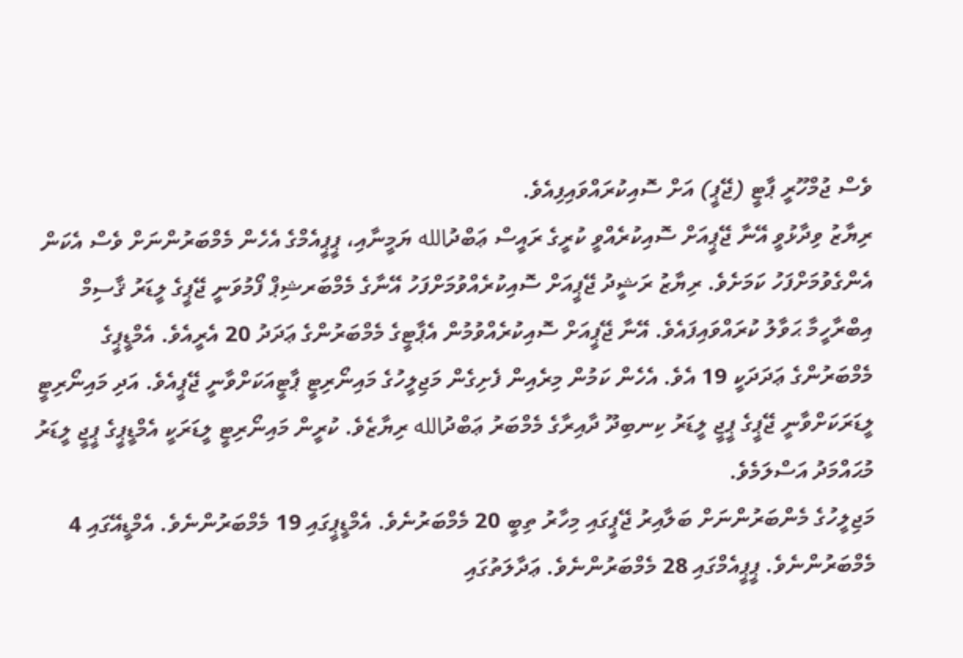ވެސް ޖުމްހޫރީ ޕާޓީ (ޖޭޕީ) އަށް ސޮއިކުރައްވައިފިއެވެ.
ރިޔާޒު ވިދާޅުވީ އޭނާ ޖޭޕީއަށް ސޮއިކުރެއްވީ ކުރީގެ ރައީސް ޢަބްދުالله ޔަމީނާއި، ޕީޕީއެމްގެ އެހެން މެމްބަރުންނަށް ވެސް އެކަން އެންގެވުމަށްފަހު ކަމަށެވެ. ރިޔާޒު ރަޝީދު ޖޭޕީއަށް ސޮއިކުރެއްވުމަށްފަހު އޭނާގެ މެމްބަރޝިޕް ފޯމުވަނީ ޖޭޕީގެ ލީޑަރު ޤާސިމް އިބްރާހީމާ ޙަވާލު ކުރައްވައިފައެވެ. އޭނާ ޖޭޕީއަށް ސޮއިކުރެއްވުމުން އެޕާޓީގެ މެމްބަރުންގެ ޢަދަދު 20 އެރީއެވެ. އެމްޑީޕީގެ މެމްބަރުންގެ ޢަދަދަކީ 19 އެވެ. އެހެން ކަމުން މިރެއިން ފެށިގެން މަޖިލީހުގެ މައިނޯރިޓީ ޕާޓީއަކަށްވާނީ ޖޭޕީއެވެ. އަދި މައިނޯރިޓީ ލީޑަރަކަށްވާނީ ޖޭޕީގެ ޕީޖީ ލީޑަރު ކިނބިދޫ ދާއިރާގެ މެމްބަރު ޢަބްދުالله ރިޔާޒެވެ. ކުރީން މައިނޯރިޓީ ލީޑަރަކީ އެމްޑީޕީގެ ޕީޖީ ލީޑަރު މުޙައްމަދު އަސްލަމެވެ.
މަޖިލީހުގެ މެންބަރުންނަށް ބަލާއިރު ޖޭޕީގައި މިހާރު ތިބީ 20 މެމްބަރުނެވެ. އެމްޑީޕީގައި 19 މެމްބަރުންނެވެ. އެމްޑީއޭގައި 4 މެމްބަރުންނެވެ. ޕީޕީއެމްގައި 28 މެމްބަރުންނެވެ. ޢަދާލަތުގައި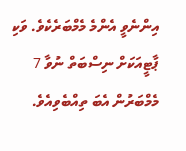އިންނެވީ އެންމެ މެމްބަރެކެވެ. ވަކި ޕާޓީއަކަށް ނިސްބަތް ނުވާ 7 މެމްބަރުން އެބަ ތިއްބެވިއެވެ.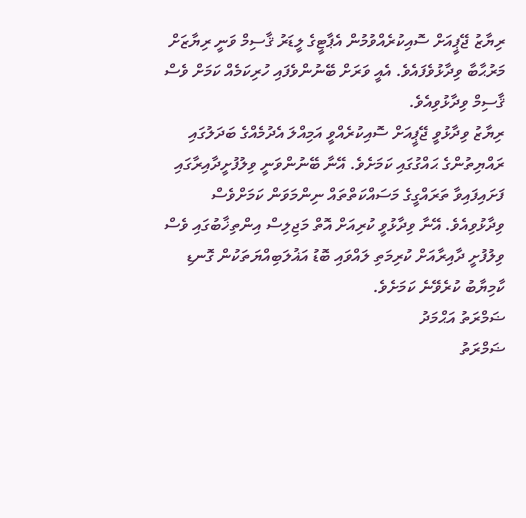ރިޔާޒު ޖޭޕީއަށް ސޮއިކުރެއްވުމުން އެޕާޓީގެ ލީޑަރު ޤާސިމް ވަނީ ރިޔާޒަށް މަރުޙާބާ ވިދާޅުވެފައެވެ. އެއީ ވަރަށް ބޭނުންވެފައި ހުރިކަމެއް ކަމަށް ވެސް ޤާސިމް ވިދާޅުވިއެވެ.
ރިޔާޒު ވިދާޅުވީ ޖޭޕީއަށް ސޮއިކުރެއްވީ އަމިއްލަ އެދުމެއްގެ ބަދަލުގައި ރައްޔިތުންގެ ޙައްގުގައި ކަމަށެވެ. އޭނާ ބޭނުންވަނީ ވިލުފުށީދާއިރާގައި ފަށައިފައިވާ ތަރައްގީގެ މަސައްކަތްތައް ނިންމަވަން ކަމަށްވެސް ވިދާޅުވިއެވެ. އޭނާ ވިދާޅުވީ ކުރިއަށް އޮތް މަޖިލިސް އިންތިޚާބުގައި ވެސް ވިލުފުށީ ދާއިރާއަށް ކުރިމަތި ލައްވައި ބޮޑު އަޣުލަބިއްޔަތަކުން ގޮނޑި ކާމިޔާބު ކުރެވޭނެ ކަމަށެވެ.
ޟަމްރަތު އަޙްމަދު
ޟަމްރަތު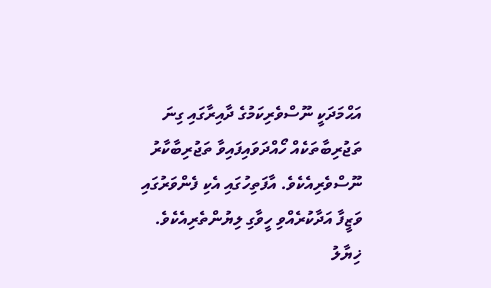އަޙްމަދަކީ ނޫސްވެރިކަމުގެ ދާއިރާގައި ގިނަ ތަޖުރިބާތަކެއް ހޯއްދަވައިފައިވާ ތަޖުރިބާކާރު ނޫސްވެރިއެކެވެ. އާފަތިހުގައި އެކި ފެންވަރުގައި ވަޒީފާ އަދާކުރެއްވި ހީވާގި ލިޔުންތެރިއެކެވެ.
ޚިޔާލު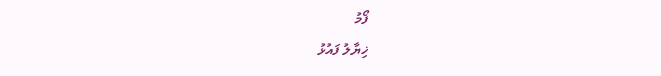ފޯމު
ޚިޔާލު ފައުޅު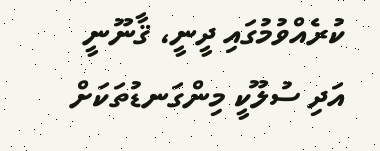ކުރެއްވުމުގައި ދީނީ، ޤާނޫނީ އަދި ސުލޫކީ މިންގަނޑުތަކަށް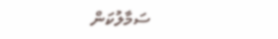ސަމާލުކަން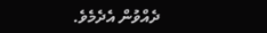ދެއްވުން އެދެމެވެ.